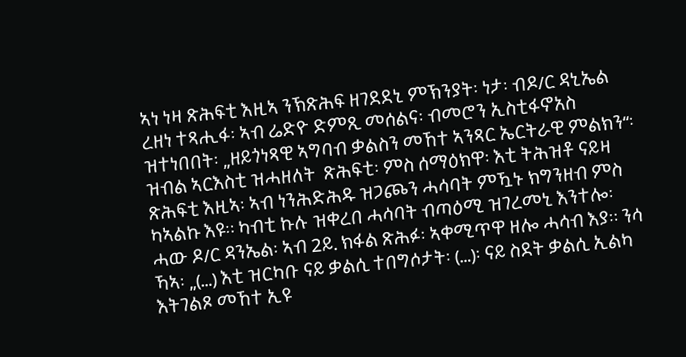ኣነ ነዛ ጽሕፍቲ እዚኣ ንኽጽሕፍ ዘገደደኒ ምኽንያት፡ ነታ፡ ብዶ/ር ዳኒኤል ረዘነ ተጻሒፋ፡ ኣብ ሬድዮ ድምጺ መሰልና፡ ብመሮን ኢስቲፋኖአስ ዝተነበበት፡ „ዘይጎነጻዊ ኣግባብ ቃልስን መኸተ ኣንጻር ኤርትራዊ ምልክን“፡ ዝብል ኣርእስቲ ዝሓዘለት  ጽሕፍቲ፡ ምስ ሰማዕክዋ፡ እቲ ትሕዝቶ ናይዛ ጽሕፍቲ እዚኣ፡ ኣብ ነንሕድሕዱ ዝጋጮን ሓሳባት ምዃኑ ክግንዘብ ምስ ካኣልኩ እዩ። ካብቲ ኩሉ ዝቀረበ ሓሳባት ብጣዕሚ ዝገረመኒ እንተሎ፡ ሓው ዶ/ር ዳንኤል፡ ኣብ 2ይ. ክፋል ጽሕፉ፡ ኣቀሚጥዋ ዘሎ ሓሳብ እያ። ንሳ ኻኣ፡ „(…) እቲ ዝርካቡ ናይ ቃልሲ ተበግሶታት፡ (…)፡ ናይ ስደት ቃልሲ ኢልካ እትገልጾ መኸተ ኢዩ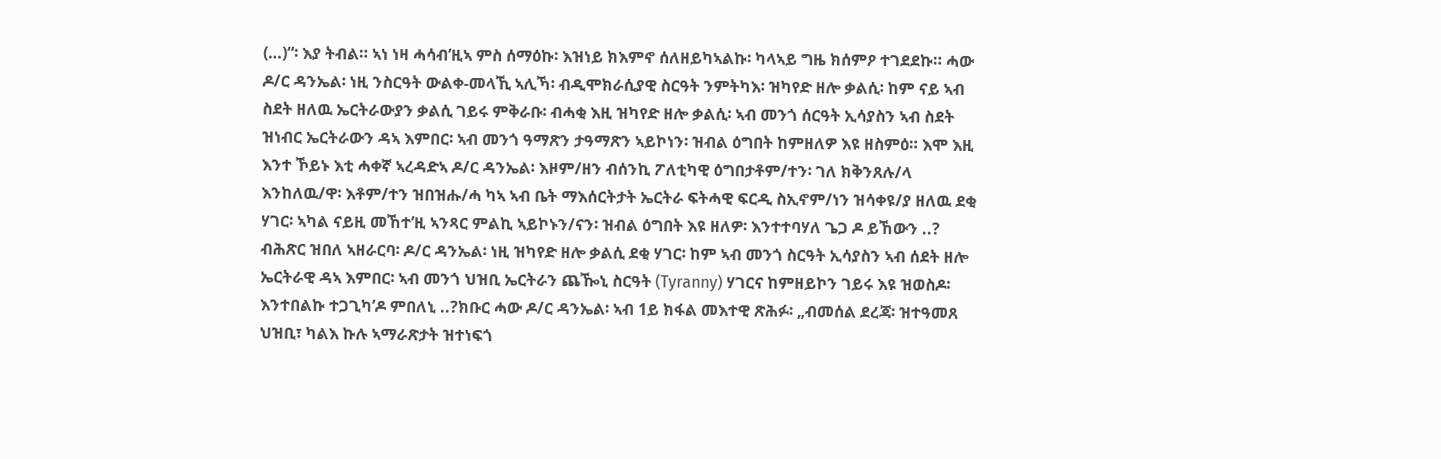(…)“፡ እያ ትብል። ኣነ ነዛ ሓሳብ’ዚኣ ምስ ሰማዕኩ፡ እዝነይ ክእምኖ ሰለዘይካኣልኩ፡ ካላኣይ ግዜ ክሰምዖ ተገደደኩ። ሓው ዶ/ር ዳንኤል፡ ነዚ ንስርዓት ውልቀ-መላኺ ኣሊኻ፡ ብዲሞክራሲያዊ ስርዓት ንምትካእ፡ ዝካየድ ዘሎ ቃልሲ፡ ከም ናይ ኣብ ስደት ዘለዉ ኤርትራውያን ቃልሲ ገይሩ ምቅራቡ፡ ብሓቂ እዚ ዝካየድ ዘሎ ቃልሲ፡ ኣብ መንጎ ሰርዓት ኢሳያስን ኣብ ስደት ዝነብር ኤርትራውን ዳኣ እምበር፡ ኣብ መንጎ ዓማጽን ታዓማጽን ኣይኮነን፡ ዝብል ዕግበት ከምዘለዎ እዩ ዘስምዕ። እሞ እዚ እንተ ኾይኑ እቲ ሓቀኛ ኣረዳድኣ ዶ/ር ዳንኤል፡ እዞም/ዘን ብሰንኪ ፖለቲካዊ ዕግበታቶም/ተን፡ ገለ ክቅንጸሉ/ላ እንከለዉ/ዋ፡ እቶም/ተን ዝበዝሑ/ሓ ካኣ ኣብ ቤት ማእሰርትታት ኤርትራ ፍትሓዊ ፍርዲ ስኢኖም/ነን ዝሳቀዩ/ያ ዘለዉ ደቂ ሃገር፡ ኣካል ናይዚ መኸተ’ዚ ኣንጻር ምልኪ ኣይኮኑን/ናን፡ ዝብል ዕግበት እዩ ዘለዎ፡ እንተተባሃለ ጌጋ ዶ ይኸውን ..? ብሕጽር ዝበለ ኣዘራርባ፡ ዶ/ር ዳንኤል፡ ነዚ ዝካየድ ዘሎ ቃልሲ ደቂ ሃገር፡ ከም ኣብ መንጎ ስርዓት ኢሳያስን ኣብ ሰደት ዘሎ ኤርትራዊ ዳኣ እምበር፡ ኣብ መንጎ ህዝቢ ኤርትራን ጨዀኒ ስርዓት (Tyranny) ሃገርና ከምዘይኮን ገይሩ እዩ ዝወስዶ፡ እንተበልኩ ተጋጊካ’ዶ ምበለኒ ..?ክቡር ሓው ዶ/ር ዳንኤል፡ ኣብ 1ይ ክፋል መእተዊ ጽሕፉ፡ „ብመሰል ደረጃ፡ ዝተዓመጸ ህዝቢ፣ ካልእ ኩሉ ኣማራጽታት ዝተነፍጎ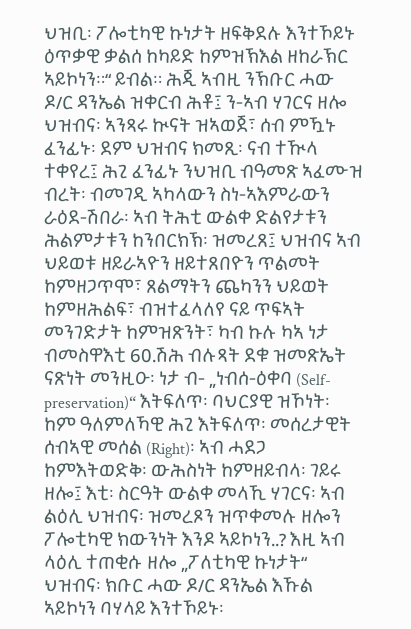ህዝቢ፡ ፖሎቲካዊ ኩነታት ዘፍቅደሉ እንተኾይኑ ዕጥቃዊ ቃልሰ ከካይድ ከምዝኽእል ዘከራኽር ኣይኮነን።“ ይብል። ሕጂ ኣብዚ ንኽቡር ሓው ዶ/ር ዳንኤል ዝቀርብ ሕቶ፤ ን-ኣብ ሃገርና ዘሎ ህዝብና፡ ኣንጻሩ ኲናት ዝኣወጀ፣ ሰብ ምዃኑ ፈንፊኑ፡ ደም ህዝብና ክመጺ፡ ናብ ተዂላ ተቀየረ፤ ሕጊ ፈንፊኑ ንህዝቢ ብዓመጽ ኣፈሙዝ ብረት፡ ብመገዲ ኣካላውን ስነ-ኣእምራውን ራዕደ-ሽበራ፡ ኣብ ትሕቲ ውልቀ ድልየታቱን ሕልምታቱን ከንበርክኽ፡ ዝመረጸ፤ ህዝብና ኣብ ህይወቱ ዘይራኣዮን ዘይተጸበዮን ጥልመት ከምዘጋጥሞ፣ ጸልማትን ጨካንን ህይወት ከምዘሕልፍ፣ ብዝተፈላለየ ናይ ጥፍኣት መንገድታት ከምዝጽንት፣ ካብ ኩሉ ካኣ ነታ ብመስዋእቲ 60.ሽሕ ብሉጻት ደቁ ዝመጽኤት ናጽነት መንዚዑ፡ ነታ ብ- „ነብሰ-ዕቀባ (Self-preservation)“ እትፍለጥ፡ ባህርያዊ ዝኾነት፡ ከም ዓለምለኻዊ ሕጊ እትፍለጥ፡ መሰረታዊት ሰብኣዊ መሰል (Right)፡ ኣብ ሓደጋ ከምእትወድቅ፡ ውሕስነት ከምዘይብላ፡ ገይሩ ዘሎ፤ እቲ፡ ስርዓት ውልቀ መላኺ ሃገርና፡ ኣብ ልዕሊ ህዝብና፡ ዝመረጾን ዝጥቀመሉ ዘሎን ፖሎቲካዊ ክውንነት እንዶ ኣይኮነን..? እዚ ኣብ ላዕሊ ተጠቂሱ ዘሎ „ፖለቲካዊ ኩነታት“ ህዝብና፡ ክቡር ሓው ዶ/ር ዳንኤል እኹል ኣይኮነን ባሃላይ እንተኾይኑ፡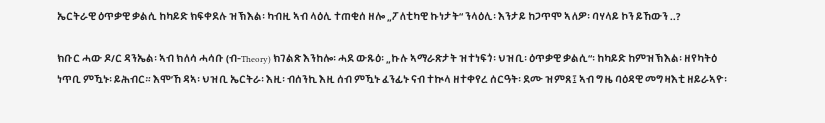ኤርትራዊ ዕጥቃዊ ቃልሲ ከካይድ ክፍቀደሉ ዝኽእል፡ ካብዚ ኣብ ላዕሊ ተጠቂሰ ዘሎ „ፖለቲካዊ ኩነታት“ ንላዕሊ፡ እንታይ ከጋጥሞ ኣለዎ፡ ባሃላይ ኮን ይኸውን ..?

ክቡር ሓው ዶ/ር ዳንኤል፡ ኣብ ክለሳ ሓሳቡ (ብ-Theory) ክገልጽ እንከሎ፡ ሓደ ውጹዕ፡ „ኩሉ ኣማራጽታት ዝተነፍጎ፡ ህዝቢ፡ ዕጥቃዊ ቃልሲ“፡ ከካይድ ከምዝኽእል፡ ዘየካትዕ ነጥቢ ምዃኑ፡ ይሕብር። እሞ’ኸ ዳኣ፡ ህዝቢ ኤርትራ፡ እዚ፡ ብሰንኪ እዚ ሰብ ምዃኑ ፈንፊኑ ናብ ተኲላ ዘተቀየረ ሰርዓት፡ ደሙ ዝምጸ፤ ኣብ ግዜ ባዕዳዊ መግዛእቲ ዘይራኣዮ፡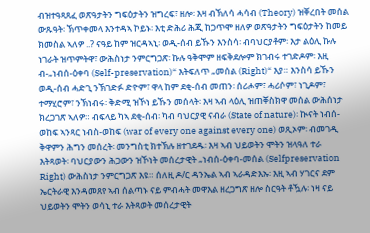ብዝተዓጻጸፈ ወጽዓታትን ግፍዕታትን ዝግረፍ፣ ዘሎ፡ እዛ ብኽለሳ ሓሳብ (Theory) ዝቐረበት መሰል ውጹዓት፡ ኽጥቀመላ እንተዳኣ ኮይኑ፡ እቲ ድሕሪ ሕጂ ከጋጥሞ ዘለዎ ወጽዓታትን ግፍዕታትን ከመይ ክመስል ኣለዎ ..? ናዓይ ከም ዝርዳኣኒ፡ ወዲ-ሰብ ይኹን እንስሳ፡ ብባህርያቶም፡ እታ ልዕሊ ኩሉ ነገራት ዝጥምትዋ፣ ውሕስነታ ንምርግጋጽ፡ ኩሉ ዓቅሞም ዘፍቅደሎም ክገብሩ ተገድዶም፡ እዚ ብ-„ነብሰ-ዕቀባ (Self-preservation)“ እትፍለጥ „መሰል (Right)“ እያ። እንስሳ ይኹን ወዲ-ሰብ ሓድጊ ንኽገድፉ ድዮም፣ ዋላ ከም ደቂ-ሰብ መጠን፡ ሰሪሖም፣ ሓሪሶም፣ ነጊዶም፣ ተማሂሮም፣ ንኽነብሩ፡ ቅድሚ ዝኾነ ይኹን መሰላት፡ እዛ ኣብ ላዕሊ ዝጠቐስክዋ መሰል ውሕሰነታ ክረጋገጽ ኣለዎ። ብፍላይ ካኣ ደቂ-ሰብ፡ ካብ ባህርያዊ ናብራ (State of nature)፡ ኲናት ነብሰ-ወከፍ ኣንጻር ነብስ-ወከፍ (war of every one against every one) ወጺኦም፡ ብመገዲ ቅዋምን ሕግን መሰረት፡ መንግስቲ ክተኽሉ ዘተገደዱ፡ እዛ ኣብ ህይወትን ሞትን ዝላዓለ ተራ እትጻወት፡ ባህርያውን ሕጋውን ዝኾነት መሰረታዊት „ነብሰ-ዕቀባ-መሰል (Selfpreservation Right) ውሕስነታ ንምርግጋጽ እዩ። ሰለዚ ዶ/ር ዳንኤል ኣብ ኣራዳድእኡ፡ እዚ ኣብ ሃገርና ደም ኤርትራዊ እንዳመጸየ ኣብ ሰልጣኑ ናይ ምብሓት መዋእል ዘረጋግጽ ዘሎ ስርዓት ቶዃሉ፡ ነዛ ናይ ህይወትን ሞትን ወሳኒ ተራ እትጻወት መሰረታዊት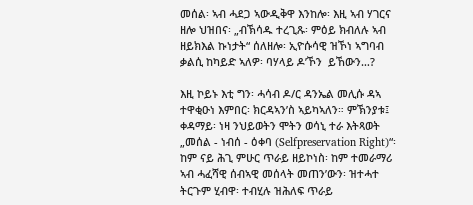መሰል፡ ኣብ ሓደጋ ኣውዲቅዋ እንከሎ፡ እዚ ኣብ ሃገርና ዘሎ ህዝበና፡ „ብኽሳዱ ተረጊጹ፡ ምዕይ ክብለሉ ኣብ ዘይክእል ኩነታት“ ሰለዘሎ፡ ኢዮሱሳዊ ዝኾነ ኣግባብ ቃልሲ ከካይድ ኣለዎ፡ ባሃላይ ዶ’ኾን  ይኸውን…?

እዚ ኮይኑ እቲ ግን፡ ሓሳብ ዶ/ር ዳንኤል መሊሱ ዳኣ ተዋቂዑነ እምበር፡ ክርዳኣን’ስ ኣይካኣለን። ምኽንያቱ፤ ቀዳማይ፡ ነዛ ንህይወትን ሞትን ወሳኒ ተራ እትጻወት „መሰል - ነብሰ - ዕቀባ (Selfpreservation Right)“፡ ከም ናይ ሕጊ ምሁር ጥራይ ዘይኮነስ፡ ከም ተመራማሪ ኣብ ሓፈሻዊ ሰብኣዊ መሰላት መጠን’ውን፡ ዝተሓተ ትርጉም ሂብዋ፡ ተብሂሉ ዝሕለፍ ጥራይ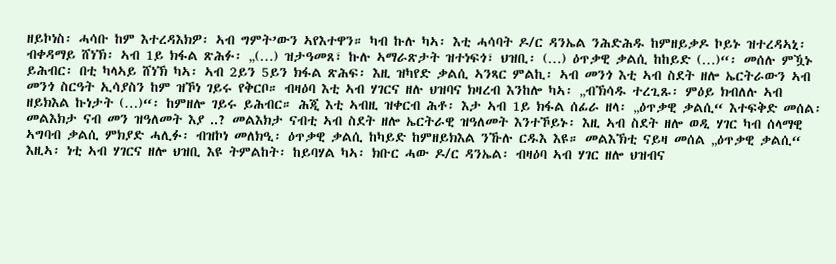ዘይኮነስ፡ ሓሳቡ ከም እተረዳእክዎ፡ ኣብ ግምት’ውን ኣየእተዋን። ካብ ኩሉ ካኣ፡ እቲ ሓሳባት ዶ/ር ዳንኤል ንሕድሕዱ ከምዘይቃዶ ኮይኑ ዝተረዳኣኒ፡ ብቀዳማይ ሸነኽ፡ ኣብ 1ይ ክፋል ጽሕፉ፡ „(…) ዝታዓመጸ፣ ኩሉ ኣማራጽታት ዝተነፍጎ፣ ህዝቢ፡ (…) ዕጥቃዊ ቃልሲ ከከይድ (…)“፡ መሰሉ ምዃኑ ይሕብር፡ በቲ ካላኣይ ሸነኽ ካኣ፡ ኣብ 2ይን 5ይን ክፋል ጽሕፍ፡ እዚ ዝካየድ ቃልሲ ኣንጻር ምልኪ፡ ኣብ መንጎ እቲ ኣብ ስደት ዘሎ ኤርትራውን ኣብ መንጎ ስርዓት ኢሳያስን ከም ዝኾነ ገይሩ የቅርቦ። ብዛዕባ እቲ ኣብ ሃገርና ዘሉ ህዝባና ክዛረብ እንከሎ ካኣ፡ „ብኽሳዱ ተረጊጹ፡ ምዕይ ክብለሉ ኣብ ዘይክእል ኩነታት (…)“፡ ከምዘሎ ገይሩ ይሕብር። ሕጂ እቲ ኣብዚ ዝቀርብ ሕቶ፡ እታ ኣብ 1ይ ክፋል ሰፊራ ዘላ፡ „ዕጥቃዊ ቃልሲ“ እተፍቅድ መሰል፡ መልእክታ ናብ መን ዝዓለመት እያ ..? መልእክታ ናብቲ ኣብ ስደት ዘሎ ኤርትራዊ ዝዓለመት እንተኾይኑ፡ እዚ ኣብ ስደት ዘሎ ወዲ ሃገር ካብ ሰላማዊ ኣግባብ ቃልሲ ምክያድ ሓሊፉ፡ ብዝኮነ መለክዒ፡ ዕጥቃዊ ቃልሲ ከካይድ ከምዘይክእል ንኹሉ ርዱእ እዩ። መልእኽቲ ናይዛ መሰል „ዕጥቃዊ ቃልሲ“ እዚኣ፡ ነቲ ኣብ ሃገርና ዘሎ ህዝቢ እዩ ትምልከት፡ ከይባሃል ካኣ፡ ክቡር ሓው ዶ/ር ዳንኤል፡ ብዛዕባ ኣብ ሃገር ዘሎ ህዝብና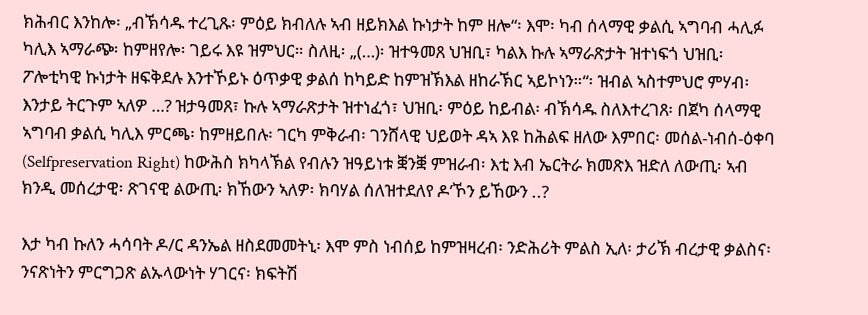ክሕብር እንከሎ፡ „ብኽሳዱ ተረጊጹ፡ ምዕይ ክብለሉ ኣብ ዘይክእል ኩነታት ከም ዘሎ“፡ እሞ፡ ካብ ሰላማዊ ቃልሲ ኣግባብ ሓሊፉ ካሊእ ኣማራጭ፡ ከምዘየሎ፡ ገይሩ እዩ ዝምህር። ስለዚ፡ „(…)፡ ዝተዓመጸ ህዝቢ፣ ካልእ ኩሉ ኣማራጽታት ዝተነፍጎ ህዝቢ፡ ፖሎቲካዊ ኩነታት ዘፍቅደሉ እንተኾይኑ ዕጥቃዊ ቃልሰ ከካይድ ከምዝኽእል ዘከራኽር ኣይኮነን።“፡ ዝብል ኣስተምህሮ ምሃብ፡ እንታይ ትርጉም ኣለዎ …? ዝታዓመጸ፣ ኩሉ ኣማራጽታት ዝተነፈጎ፣ ህዝቢ፡ ምዕይ ከይብል፡ ብኽሳዱ ስለእተረገጸ፡ በጀካ ሰላማዊ ኣግባብ ቃልሲ ካሊእ ምርጫ፡ ከምዘይበሉ፡ ገርካ ምቅራብ፡ ገንሸላዊ ህይወት ዳኣ እዩ ከሕልፍ ዘለው እምበር፡ መሰል-ነብሰ-ዕቀባ (Selfpreservation Right) ከውሕስ ክካላኽል የብሉን ዝዓይነቱ ቛንቛ ምዝራብ፡ እቲ እብ ኤርትራ ክመጽእ ዝድለ ለውጢ፡ ኣብ ክንዲ መሰረታዊ፡ ጽገናዊ ልውጢ፡ ክኸውን ኣለዎ፡ ክባሃል ሰለዝተደለየ ዶ’ኾን ይኸውን ..?

እታ ካብ ኩለን ሓሳባት ዶ/ር ዳንኤል ዘስደመመትኒ፡ እሞ ምስ ነብሰይ ከምዝዛረብ፡ ንድሕሪት ምልስ ኢለ፡ ታሪኽ ብረታዊ ቃልስና፡ ንናጽነትን ምርግጋጽ ልኡላውነት ሃገርና፡ ክፍትሽ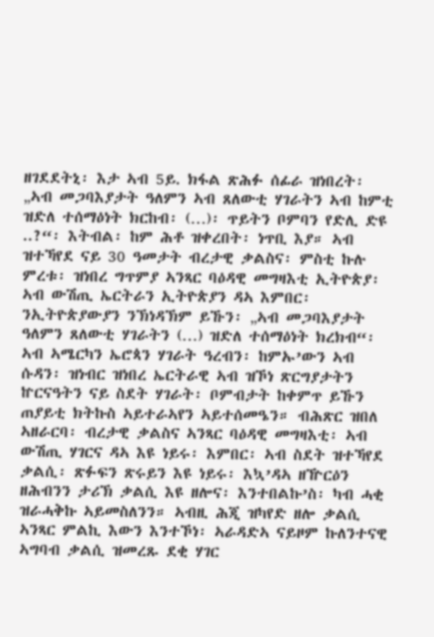ዘገደደትኒ፡ እታ ኣብ 5ይ. ክፋል ጽሕፉ ሰፊራ ዝነበረት፡ „ኣብ መጋባእያታት ዓለምን ኣብ ጸለውቲ ሃገራትን ኣብ ከምቲ ዝድለ ተሰማዕነት ክርከብ፡ (…)፡ ጥይትን ቦምባን የድሊ ድዩ ..?“፡ እትብል፡ ከም ሕቶ ዝቀረበት፡ ነጥቢ እያ። ኣብ ዝተኻየደ ናይ 30 ዓመታት ብረታዊ ቃልስና፡ ምስቲ ኩሉ ምረቱ፡ ዝነበረ ግጥምያ ኣንጻር ባዕዳዊ መግዛእቲ ኢትዮጵያ፡ ኣብ ውሽጢ ኤርትራን ኢትዮጵያን ዳኣ እምበር፡ ንኢትዮጵያውያን ንኽነዳኽም ይኹን፡ „ኣብ መጋባእያታት ዓለምን ጸለውቲ ሃገራትን (…) ዝድለ ተሰማዕነት ክረክብ“፡ ኣብ ኣሜርካን ኤሮጳን ሃገራት ዓረብን፡ ከምኡ’ውን ኣብ ሱዳን፡ ዝነብር ዝነበረ ኤርትራዊ ኣብ ዝኾነ ጽርግያታትን ኵርናዓትን ናይ ስደት ሃገራት፡ ቦምብታት ከቀምጥ ይኹን ጠያይቲ ክትኩስ ኣይተራኣየን ኣይተሰመዔን። ብሕጽር ዝበለ ኣዘራርባ፡ ብረታዊ ቃልስና ኣንጻር ባዕዳዊ መግዛእቲ፡ ኣብ ውሽጢ ሃገርና ዳኣ እዩ ነይሩ፡ እምበር፡ ኣብ ስደት ዝተኻየደ ቃልሲ፡ ጽፉፍን ጽሩይን እዩ ነይሩ፡ እኳ’ዳኣ ዘዅርዕን ዘሕብንን ታሪኽ ቃልሲ እዩ ዘሎና፡ እንተበልኩ’ስ፡ ካብ ሓቂ ዝራሓቅኩ ኣይመስለንን። ኣብዚ ሕጂ ዝካየድ ዘሎ ቃልሲ ኣንጻር ምልኪ እውን እንተኾነ፡ ኣራዳድኣ ናይዞም ኩለንተናዊ ኣግባብ ቃልሲ ዝመረጹ ደቂ ሃገር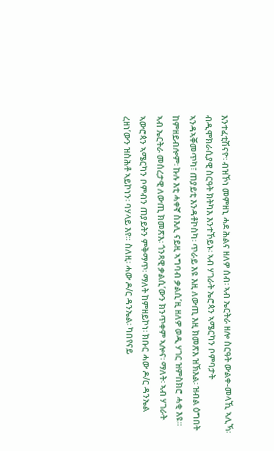እንተፈቲሽናዮ፡ ብዝኾነ መምዘኒ ሓደ ሕልና ዘለዎ ሰብ፡ ኣብ ኤርትራ ዘሎ ስርዓት ውልቀ-መላኺ ኣሊኻ፡ ብዲሞክራሲያዊ ስርዓት ክትካእ እንተኾይኑ፡ ኣብ ሃገራት ኤሮጳን ኣሜርካን ቦምባታት ኣንዳኣቐመጥካ፣ ጠያይቲ እንዳቶኮስካ፡ ጥራይ እዩ እዚ ለውጢ እዚ ክመጽእ ዝኽእል፡ ዝብል ዕግበት ከምዘይብሎም፡ ኩሉ እቲ ሓቀኛ ስእሊ ናይዚ ኣግባብ ቃልሲ’ዚ ዘለዎ ወዲ ሃገር ዝምስክሮ ሓቂ እዩ። ኣብ ኤርትራ መሰረታዊ ለውጢ ክመጽእ፡ ጎንጻዊ ቃልሲ’ውን ክንጥቀም ኣሎና፡ ማለት፡ ኣብ ሃገራት ኣውሮጳን ኣሜርካን ቦምብን ጠያይትን ምቅማጥ፡ ማለት ከምዘይኮነ፡ ክቡር ሓው ዶ/ር ዳንኤል ረዘነ’ውን ዝስሕቶ ኣይኮነን፡ ባሃላይ እየ። ስለዚ፡ ሓው ዶ/ር ዳንኤል፡ ካበየናይ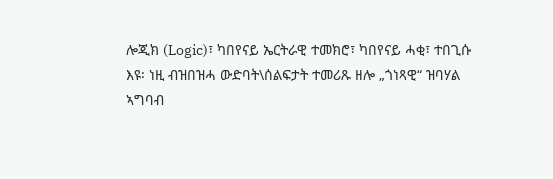ሎጂክ (Logic)፣ ካበየናይ ኤርትራዊ ተመክሮ፣ ካበየናይ ሓቂ፣ ተበጊሱ እዩ፡ ነዚ ብዝበዝሓ ውድባት\ሰልፍታት ተመሪጹ ዘሎ „ጎነጻዊ“ ዝባሃል ኣግባብ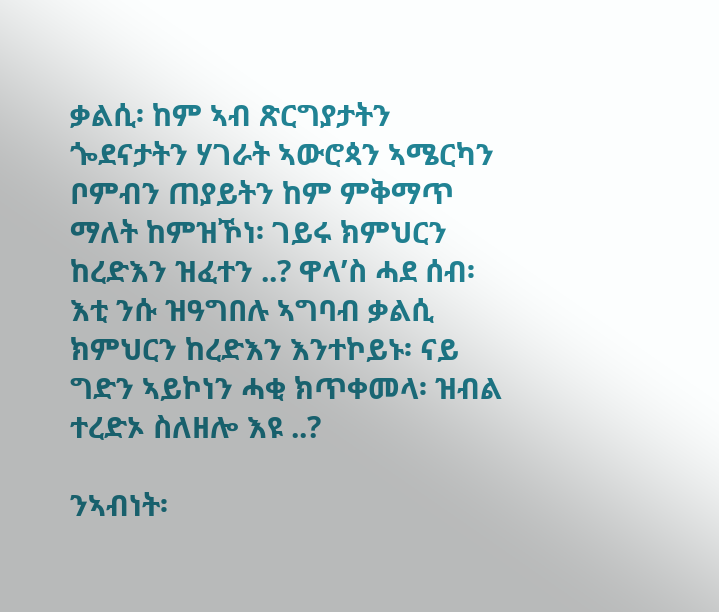ቃልሲ፡ ከም ኣብ ጽርግያታትን ጐደናታትን ሃገራት ኣውሮጳን ኣሜርካን ቦምብን ጠያይትን ከም ምቅማጥ ማለት ከምዝኾነ፡ ገይሩ ክምህርን ከረድእን ዝፈተን ..? ዋላ’ስ ሓደ ሰብ፡ እቲ ንሱ ዝዓግበሉ ኣግባብ ቃልሲ ክምህርን ከረድእን እንተኮይኑ፡ ናይ ግድን ኣይኮነን ሓቂ ክጥቀመላ፡ ዝብል ተረድኦ ስለዘሎ እዩ ..?

ንኣብነት፡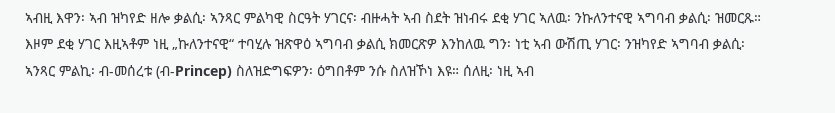ኣብዚ እዋን፡ ኣብ ዝካየድ ዘሎ ቃልሲ፡ ኣንጻር ምልካዊ ስርዓት ሃገርና፡ ብዙሓት ኣብ ስደት ዝነብሩ ደቂ ሃገር ኣለዉ፡ ንኩለንተናዊ ኣግባብ ቃልሲ፡ ዝመርጹ። እዞም ደቂ ሃገር እዚኣቶም ነዚ „ኩለንተናዊ“ ተባሂሉ ዝጽዋዕ ኣግባብ ቃልሲ ክመርጽዎ እንከለዉ ግን፡ ነቲ ኣብ ውሽጢ ሃገር፡ ንዝካየድ ኣግባብ ቃልሲ፡ ኣንጻር ምልኪ፡ ብ-መሰረቱ (ብ-Princep) ስለዝድግፍዎን፡ ዕግበቶም ንሱ ስለዝኾነ እዩ። ሰለዚ፡ ነዚ ኣብ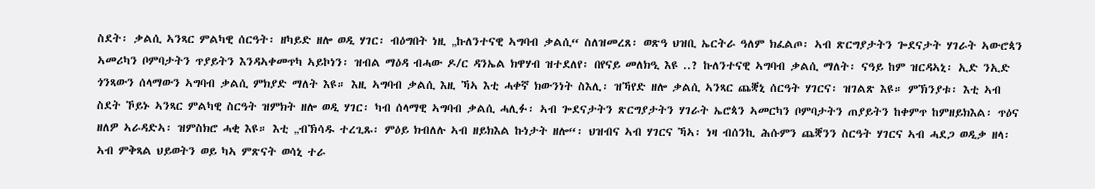ስደት፡ ቃልሲ ኣንጻር ምልካዊ ሰርዓት፡ ዘካይድ ዘሎ ወዲ ሃገር፡ ብዕግበት ነዚ „ኩለንተናዊ ኣግባብ ቃልሲ“ ስለዝመረጸ፡ ወጽዓ ህዝቢ ኤርትራ ዓለም ክፈልጦ፡ ኣብ ጽርግያታትን ጐደናታት ሃገራት ኣውሮጳን ኣመሪካን ቦምባታትን ጥያይትን እንዳኣቀመጥካ ኣይኮነን፡ ዝብል ማዕዳ ብሓው ዶ/ር ዳንኤል ክዋሃብ ዝተደለየ፡ በየናይ መለክዒ እዩ ..? ኩለንተናዊ ኣግባብ ቃልሲ ማለት፡ ናዓይ ከም ዝርዳኣኒ፡ ኢድ ንኢድ ጎንጻውን ሰላማውን ኣግባብ ቃልሲ ምክያድ ማለት እዩ። እዚ ኣግባብ ቃልሲ እዚ ኻኣ እቲ ሓቀኛ ክውንነት ስእሊ፡ ዝኻየድ ዘሎ ቃልሲ ኣንጻር ጨቛኒ ሰርዓት ሃገርና፡ ዝገልጽ እዩ። ምኽንያቱ፡ እቲ ኣብ ስደት ኾይኑ ኣንጻር ምልካዊ ስርዓት ዝምክት ዘሎ ወዲ ሃገር፡ ካብ ሰላማዊ ኣግባብ ቃልሲ ሓሊፉ፡ ኣብ ጐደናታትን ጽርግያታትን ሃገራት ኤሮጳን ኣመርካን ቦምባታትን ጠያይትን ከቀምጥ ከምዘይክእል፡ ጥዕና ዘለዎ ኣራዳድኣ፡ ዝምስክሮ ሓቂ እዩ። እቲ „ብኽሳዱ ተረጊጹ፡ ምዕይ ክብለሉ ኣብ ዘይክእል ኩነታት ዘሎ“፡ ህዝብና ኣብ ሃገርና ኻኣ፡ ነዛ ብሰንኪ ሕሱምን ጨቛንን ስርዓት ሃገርና ኣብ ሓደጋ ወዲቃ ዘላ፡ ኣብ ምቅጻል ህይወትን ወይ ካኣ ምጽናት ወሳኒ ተራ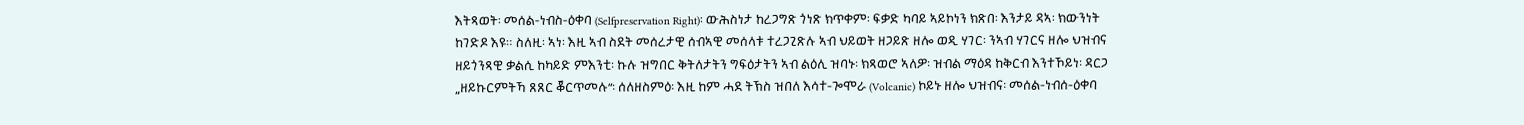እትጻወት፡ መሰል-ነብስ-ዕቀባ (Selfpreservation Right)፡ ውሕስነታ ከረጋግጽ ጎነጽ ክጥቀም፡ ፍቃድ ካባይ ኣይኮነን ክጽበ፡ እንታይ ዳኣ፡ ክውንነት ከገድዶ እዩ። ስለዚ፡ ኣነ፡ እዚ ኣብ ስደት መሰረታዊ ሰብኣዊ መሰላቱ ተረጋጊጽሉ ኣብ ህይወት ዘጋይጽ ዘሎ ወዲ ሃገር፡ ንኣብ ሃገርና ዘሎ ህዝብና ዘይጎንጻዊ ቃልሲ ከካይድ ምእንቲ፡ ኩሉ ዝግበር ቅትለታትን ግፍዕታትን ኣብ ልዕሊ ዝባኑ፡ ክጻወሮ ኣለዎ፡ ዝብል ማዕዳ ከቅርብ እንተኾይነ፡ ዳርጋ „ዘይኩርምትኻ ጸጸር ቖርጥመሉ“፡ ሰለዘስምዕ፡ እዚ ከም ሓደ ትኽስ ዝበለ እሳተ-ጐሞራ (Volcanic) ኮይኑ ዘሎ ህዝብና፡ መሰል-ነብሰ-ዕቀባ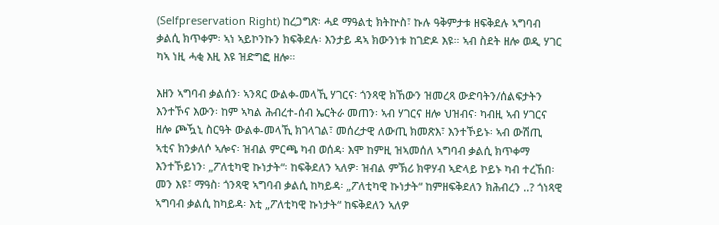(Selfpreservation Right) ከረጋግጽ፡ ሓደ ማዓልቲ ክትኵስ፣ ኩሉ ዓቅምታቱ ዘፍቅደሉ ኣግባብ ቃልሲ ክጥቀም፡ ኣነ ኣይኮንኩን ክፍቅደሉ፡ እንታይ ዳኣ ክውንነቱ ከገድዶ እዩ። ኣብ ስደት ዘሎ ወዲ ሃገር ካኣ ነዚ ሓቂ እዚ እዩ ዝድግፎ ዘሎ።

እዘን ኣግባብ ቃልሰን፡ ኣንጻር ውልቀ-መላኺ ሃገርና፡ ጎንጻዊ ክኸውን ዝመረጻ ውድባትን/ሰልፍታትን እንተኾና እውን፡ ከም ኣካል ሕብረተ-ሰብ ኤርትራ መጠን፡ ኣብ ሃገርና ዘሎ ህዝብና፡ ካብዚ ኣብ ሃገርና ዘሎ ጮዃኒ ስርዓት ውልቀ-መላኺ ክገላገል፣ መሰረታዊ ለውጢ ክመጽእ፣ እንተኾይኑ፡ ኣብ ውሽጢ ኣቲና ክንቃለሶ ኣሎና፡ ዝብል ምርጫ ካብ ወሰዳ፡ እሞ ከምዚ ዝኣመሰለ ኣግባብ ቃልሲ ክጥቀማ እንተኾይነን፡ „ፖለቲካዊ ኩነታት“፡ ከፍቅደለን ኣለዎ፡ ዝብል ምኽሪ ክዋሃብ ኣድላይ ኮይኑ ካብ ተረኸበ፡ መን እዩ፣ ማዓስ፡ ጎንጻዊ ኣግባብ ቃልሲ ከካይዳ፡ „ፖለቲካዊ ኩነታት“ ከምዘፍቅደለን ክሕብረን ..? ጎነጻዊ ኣግባብ ቃልሲ ከካይዳ፡ እቲ „ፖለቲካዊ ኩነታት“ ከፍቅደለን ኣለዎ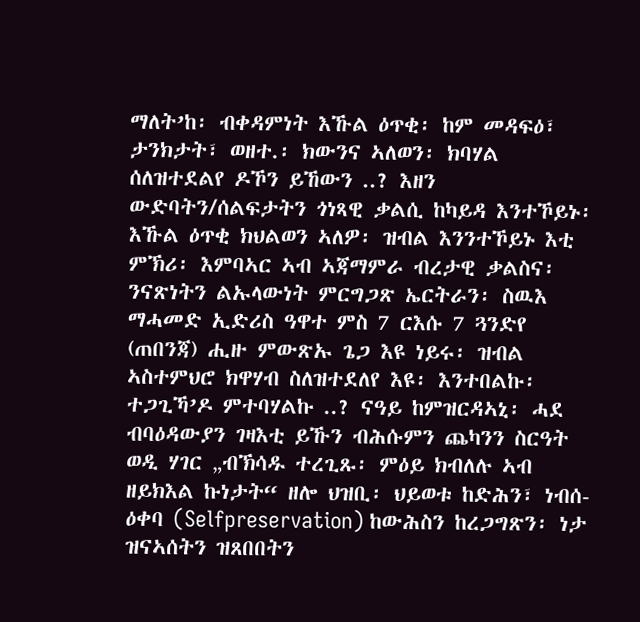ማለት’ከ፡ ብቀዳምነት እኹል ዕጥቂ፡ ከም መዳፍዕ፣ ታንክታት፣ ወዘተ.፡ ክውንና ኣለወን፡ ክባሃል ሰለዝተደልየ ዶኾን ይኸውን ..? እዘን ውድባትን/ሰልፍታትን ጎነጻዊ ቃልሲ ከካይዳ እንተኾይኑ፡ እኹል ዕጥቂ ክህልወን ኣለዎ፡ ዝብል እንንተኾይኑ እቲ ምኽሪ፡ እምባኣር ኣብ ኣጃማምራ ብረታዊ ቃልስና፡ ንናጽነትን ልኡላውነት ምርግጋጽ ኤርትራን፡ ስዉእ ማሓመድ ኢድሪስ ዓዋተ ምስ 7 ርእሱ 7 ጓንድየ (ጠበንጃ) ሒዙ ምውጽኡ ጌጋ እዩ ነይሩ፡ ዝብል ኣስተምህሮ ክዋሃብ ስለዝተደለየ እዩ፡ እንተበልኩ፡ ተጋጊኻ’ዶ ምተባሃልኩ ..? ናዓይ ከምዝርዳኣኒ፡ ሓደ ብባዕዳውያን ገዛእቲ ይኹን ብሕሱምን ጨካንን ስርዓት ወዲ ሃገር „ብኽሳዱ ተረጊጹ፡ ምዕይ ክብለሉ ኣብ ዘይክእል ኩነታት“ ዘሎ ህዝቢ፡ ህይወቱ ከድሕን፣ ነብሰ-ዕቀባ (Selfpreservation) ከውሕስን ከረጋግጽን፡ ነታ ዝናኣሰትን ዝጸበበትን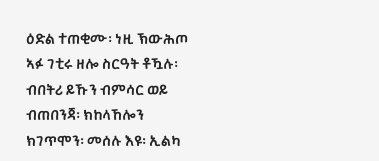ዕድል ተጠቂሙ፡ ነዚ ኽውሕጦ ኣፉ ገቲሩ ዘሎ ስርዓት ቶዃሉ፡ ብበትሪ ይኹን ብምሳር ወይ ብጠበንጃ፡ ክከላኸሎን ክገጥሞን፡ መሰሉ እዩ፡ ኢልካ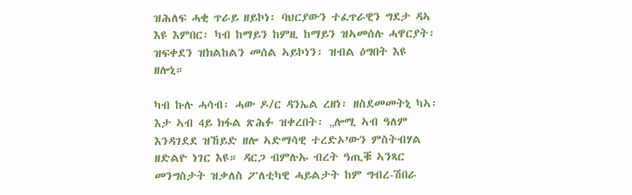ዝሕለፍ ሓቂ ጥራይ ዘይኮነ፡ ባህርያውን ተፈጥራዊን ግደታ ዳኣ እዩ እምበር፡ ካብ ከማይን ከምዚ ከማይን ዝኣመሰሉ ሓዋርያት፡ ዝፍቀደን ዝክልከልን መሰል ኣይኮነን፡ ዝብል ዕግበት እዩ ዘሎኒ።

ካብ ኩሉ ሓሳብ፡ ሓው ዶ/ር ዳንኤል ረዘነ፡ ዘስደመመትኒ ካኣ፡ እታ ኣብ 4ይ ክፋል ጽሕፉ ዝቀረበት፡ „ሎሚ ኣብ ዓለም እንዳገደደ ዝኸይድ ዘሎ ኣድማሳዊ ተረድኦ’ውን ምስትብሃል ዘድልዮ ነገር እዩ። ዳርጋ ብምሉኡ ብረት ዓጢቑ ኣንጻር መንግስታት ዝቃለስ ፖለቲካዊ ሓይልታት ከም ግብረ-ሽበራ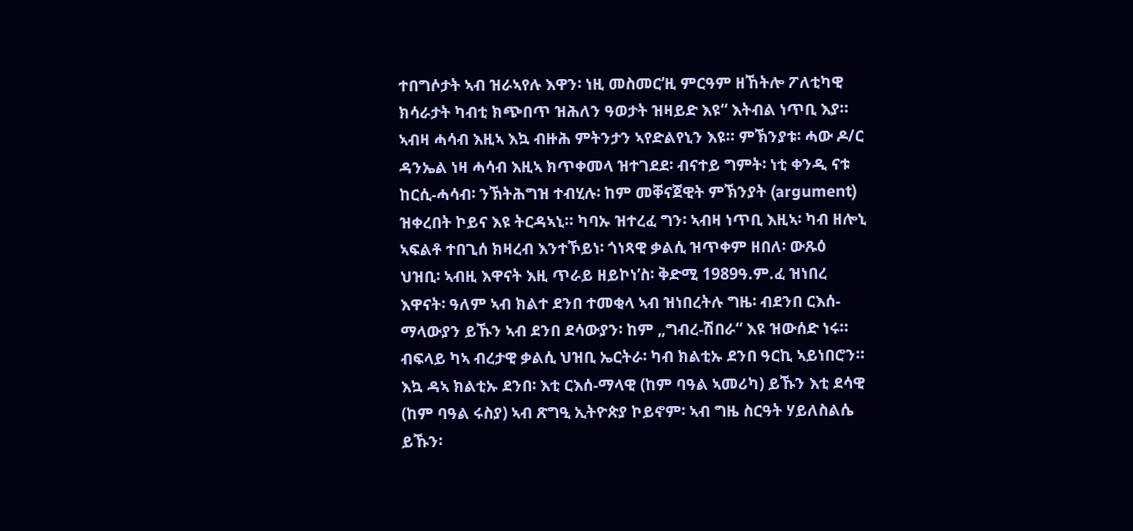ተበግሶታት ኣብ ዝራኣየሉ እዋን፡ ነዚ መስመር’ዚ ምርዓም ዘኸትሎ ፖለቲካዊ ክሳራታት ካብቲ ክጭበጥ ዝሕለን ዓወታት ዝዛይድ እዩ“ እትብል ነጥቢ እያ። ኣብዛ ሓሳብ እዚኣ እኳ ብዙሕ ምትንታን ኣየድልየኒን እዩ። ምኽንያቱ፡ ሓው ዶ/ር ዳንኤል ነዛ ሓሳብ እዚኣ ክጥቀመላ ዝተገደደ፡ ብናተይ ግምት፡ ነቲ ቀንዲ ናቱ ከርሲ-ሓሳብ፡ ንኽትሕግዝ ተብሂሉ፡ ከም መቐናጀዊት ምኽንያት (argument) ዝቀረበት ኮይና እዩ ትርዳኣኒ። ካባኡ ዝተረፈ ግን፡ ኣብዛ ነጥቢ እዚኣ፡ ካብ ዘሎኒ ኣፍልቶ ተበጊሰ ክዛረብ እንተኾይነ፡ ጎነጻዊ ቃልሲ ዝጥቀም ዘበለ፡ ውጹዕ ህዝቢ፡ ኣብዚ እዋናት እዚ ጥራይ ዘይኮነ’ስ፡ ቅድሚ 1989ዓ.ም.ፈ ዝነበረ እዋናት፡ ዓለም ኣብ ክልተ ደንበ ተመቂላ ኣብ ዝነበረትሉ ግዜ፡ ብደንበ ርእሰ-ማላውያን ይኹን ኣብ ደንበ ደሳውያን፡ ከም „ግብረ-ሽበራ“ እዩ ዝውሰድ ነሩ። ብፍላይ ካኣ ብረታዊ ቃልሲ ህዝቢ ኤርትራ፡ ካብ ክልቲኡ ደንበ ዓርኪ ኣይነበሮን። እኳ ዳኣ ክልቲኡ ደንበ፡ እቲ ርእሰ-ማላዊ (ከም ባዓል ኣመሪካ) ይኹን እቲ ደሳዊ (ከም ባዓል ሩስያ) ኣብ ጽግዒ ኢትዮጵያ ኮይኖም፡ ኣብ ግዜ ስርዓት ሃይለስልሴ ይኹን፡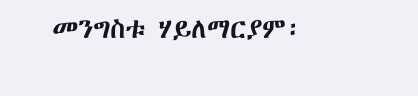መንግስቱ ሃይለማርያም፡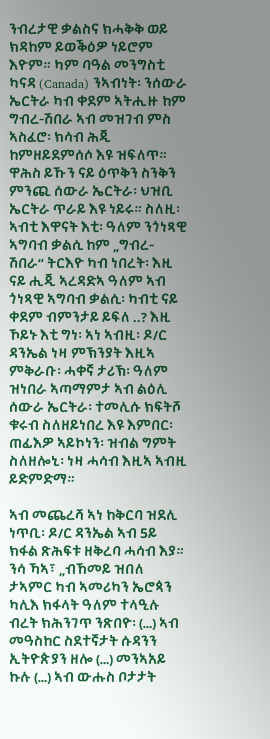ንብረታዊ ቃልስና ክሓቅቅ ወይ ክዳከም ይወቕዕዎ ነይሮም እዮም። ካም ባዓል መንግስቲ ካናዳ (Canada) ንኣብነት፡ ንሰውራ ኤርትራ ካብ ቀደም ኣትሒዙ ከም ግብረ-ሽበራ ኣብ መዝገብ ምስ ኣስፈሮ፡ ክሳብ ሕጂ ከምዘይደምሰሶ እዩ ዝፍለጥ። ዋሕስ ይኹን ናይ ዕጥቅን ስንቅን ምንጪ ሰውራ ኤርትራ፡ ህዝቢ ኤርትራ ጥራይ እዩ ነይሩ። ስለዚ፡ ኣብቲ እዋናት እቲ፡ ዓለም ንጎነጻዊ ኣግባብ ቃልሲ ከም „ግብረ-ሽበራ“ ትርእዮ ካብ ነበረት፡ እዚ ናይ ሒጂ ኣረዳድኣ ዓለም ኣብ ጎነጻዊ ኣግባብ ቃልሲ፡ ካብቲ ናይ ቀደም ብምንታይ ይፍለ ..? እዚ ኾይኑ እቲ ግነ፡ ኣነ ኣብዚ፡ ዶ/ር ዳንኤል ነዛ ምኽንያት እዚኣ ምቅራቡ፡ ሓቀኛ ታሪኽ፡ ዓለም ዝነበራ ኣጣማምታ ኣብ ልዕሊ ሰውራ ኤርትራ፡ ተመሊሱ ክፍትሾ ቁሩብ ስለዘይነበረ እዩ እምበር፡ ጠፊእዎ ኣይኮነን፡ ዝብል ግምት ስለዘሎኒ፡ ነዛ ሓሳብ እዚኣ ኣብዚ ይድምድማ።

ኣብ መጨረሻ ኣነ ከቅርባ ዝደሊ ነጥቢ፡ ዶ/ር ዳንኤል ኣብ 5ይ ክፋል ጽሕፍቱ ዘቅረባ ሓሳብ እያ። ንሳ ኻኣ፣ „ብኸመይ ዝበለ ታኣምር ካብ ኣመሪካን ኤሮጳን ካሊእ ክፋላት ዓለም ተላዒሉ ብረት ክሕንገጥ ንጽበዮ፡ (…) ኣብ መዓስከር ስደተኛታት ሱዳንን ኢትዮጵያን ዘሎ (…) መንኣአይ ኩሉ (…) ኣብ ውሑስ ቦታታት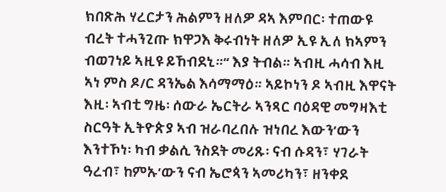ክበጽሕ ሃረርታን ሕልምን ዘለዎ ዳኣ እምበር፡ ተጠውዩ ብረት ተሓንጊጡ ክዋጋእ ቅሩብነት ዘለዎ ኢዩ ኢለ ክኣምን ብወገነይ ኣዚዩ ይኸብደኒ።“ እያ ትብል። ኣብዚ ሓሳብ እዚ ኣነ ምስ ዶ/ር ዳንኤል እሳማማዕ። ኣይኮነን ዶ ኣብዚ እዋናት እዚ፡ ኣብቲ ግዜ፡ ሰውራ ኤርትራ ኣንጻር ባዕዳዊ መግዛእቲ ስርዓት ኢትዮጵያ ኣብ ዝራባረበሉ ዝነበረ እውን’ውን እንተኾነ፡ ካብ ቃልሲ ንስደት መሪጹ፡ ናብ ሱዳን፣ ሃገራት ዓረብ፣ ከምኡ’ውን ናብ ኤሮጳን ኣመሪካን፣ ዘንቀደ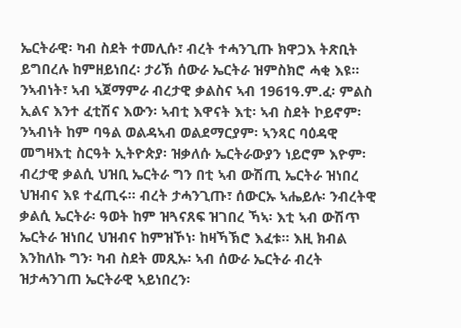ኤርትራዊ፡ ካብ ስደት ተመሊሱ፣ ብረት ተሓንጊጡ ክዋጋእ ትጽቢት ይግበረሉ ከምዘይነበረ፡ ታሪኽ ሰውራ ኤርትራ ዝምስክሮ ሓቂ እዩ። ንኣብነት፣ ኣብ ኣጀማምራ ብረታዊ ቃልስና ኣብ 1961ዓ.ም.ፈ፡ ምልስ ኢልና እንተ ፈቲሽና እውን፡ ኣብቲ እዋናት እቲ፡ ኣብ ስደት ኮይኖም፡ ንኣብነት ከም ባዓል ወልዳኣብ ወልደማርያም፡ ኣንጻር ባዕዳዊ መግዛእቲ ስርዓት ኢትዮጵያ፡ ዝቃለሱ ኤርትራውያን ነይሮም እዮም፡ ብረታዊ ቃልሲ ህዝቢ ኤርትራ ግን በቲ ኣብ ውሽጢ ኤርትራ ዝነበረ ህዝብና እዩ ተፈጢሩ። ብረት ታሓንጊጡ፣ ሰውርኡ ኣሔይሉ፡ ንብረትዊ ቃልሲ ኤርትራ፡ ዓወት ከም ዝጓናጸፍ ዝገበረ ኻኣ፡ እቲ ኣብ ውሽጥ ኤርትራ ዝነበረ ህዝብና ከምዝኾነ፡ ከዛኻኽሮ እፈቱ። እዚ ክብል እንከለኩ ግን፡ ካብ ስደት መጺኡ፡ ኣብ ሰውራ ኤርትራ ብረት ዝታሓንገጠ ኤርትራዊ ኣይነበረን፡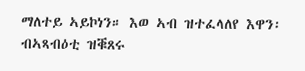ማለተይ ኣይኮነን። እወ ኣብ ዝተፈላለየ እዋን፡ ብኣጻብዕቲ ዝቑጸሩ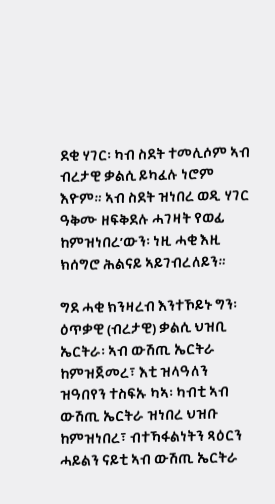ደቂ ሃገር፡ ካብ ስደት ተመሊሶም ኣብ ብረታዊ ቃልሲ ይካፈሉ ነሮም እዮም። ኣብ ስደት ዝነበረ ወዲ ሃገር ዓቅሙ ዘፍቅደሉ ሓገዛት የወፊ ከምዝነበረ’ውን፡ ነዚ ሓቂ እዚ ክሰግሮ ሕልናይ ኣይገብረለይን።

ግደ ሓቂ ክንዛረብ እንተኾይኑ ግን፡ ዕጥቃዊ (ብረታዊ) ቃልሲ ህዝቢ ኤርትራ፡ ኣብ ውሽጢ ኤርትራ ከምዝጀመረ፣ እቲ ዝላዓለን ዝዓበየን ተስፍኡ ካኣ፡ ካብቲ ኣብ ውሽጢ ኤርትራ ዝነበረ ህዝቡ ከምዝነበረ፣ ብተኻፋልነትን ጻዕርን ሓይልን ናይቲ ኣብ ውሽጢ ኤርትራ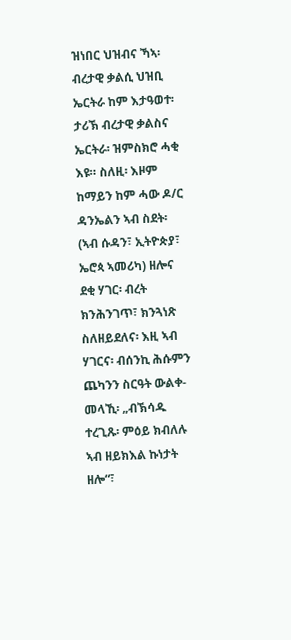ዝነበር ህዝብና ኻኣ፡ ብረታዊ ቃልሲ ህዝቢ ኤርትራ ከም እታዓወተ፡ ታሪኽ ብረታዊ ቃልስና ኤርትራ፡ ዝምስክሮ ሓቂ እዩ። ስለዚ፡ እዞም ከማይን ከም ሓው ዶ/ር ዳንኤልን ኣብ ስደት፡ (ኣብ ሱዳን፣ ኢትዮጵያ፣ ኤሮጳ ኣመሪካ) ዘሎና ደቂ ሃገር፡ ብረት ክንሕንገጥ፣ ክንጓነጽ ስለዘይደለና፡ እዚ ኣብ ሃገርና፡ ብሰንኪ ሕሱምን ጨካንን ስርዓት ውልቀ-መላኺ፡ „ብኽሳዱ ተረጊጹ፡ ምዕይ ክብለሉ ኣብ ዘይክእል ኩነታት ዘሎ“፣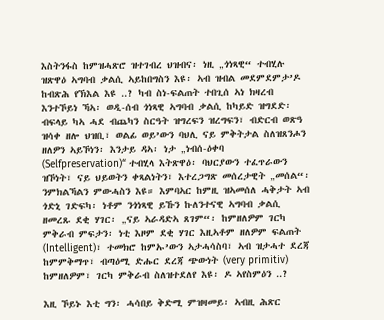እስትንፋስ ከምዝሓጽሮ ዝተገብረ ህዝብና፡ ነዚ „ጎነጻዊ“ ተብሂሉ ዝጽዋዕ ኣግባብ ቃልሲ ኣይከበግስን እዩ፡ ኣብ ዝብል መደምደምታ’ዶ ከብጽሕ የኽእል እዩ ..? ካብ ስነ-ፍልጠት ተበጊሰ ኣነ ክዛረብ እንተኾይነ ኻኣ፡ ወዲ-ሰብ ጎነጻዊ ኣግባብ ቃልሲ ከካይድ ዝግደድ፡ ብፍላይ ካኣ ሓደ ብጨካን ስርዓት ዝግረፍን ዝረግፍን፣ ብድርብ ወጽዓ ዝሳቀ ዘሎ ህዝቢ፣ ወልፊ ወይ’ውን ባህሊ ናይ ምቅትታል ስለዝጸንሖን ዘለዎን ኣይኾነን፡ እንታይ ዳኣ፡ ነታ „ነብሰ-ዕቀባ (Selfpreservation)“ ተብሂላ እትጽዋዕ፡ ባህርያውን ተፈጥራውን ዝኾነት፣ ናይ ህይወትን ቀጻልነትን፣ እተረጋግጽ መሰረታዊት „መሰል“፡ ንምክልኻልን ምውሓስን እዩ። እምባኣር ከምዚ ዝኣመሰለ ሓቅታት ኣብ ጎድኒ ገድፍካ፡ ነቶም ንጎነጻዊ ይኹን ኩለንተናዊ ኣግባብ ቃልሲ ዘመረጹ ደቂ ሃገር፡ „ናይ ኣራዳድኣ ጸገም“፡ ከምዘለዎም ገርካ ምቅራብ ምፍታን፡ ነቲ እዞም ደቂ ሃገር እዚኣቶም ዘለዎም ፍልጠት (Intelligent)፣ ተመክሮ ከምኡ’ውን ኣታሓሳስባ፣ ኣብ ዝታሓተ ደረጃ ከምምቅማጥ፣ ብጣዕሚ ድሑር ደረጃ ጭውነት (very primitiv) ከምዘለዎም፣ ገርካ ምቅራብ ስለዝተደለየ እዩ፡ ዶ ኣየስምዕን ..?

እዚ ኾይኑ እቲ ግን፡ ሓሳበይ ቅድሚ ምዝዛመይ፡ ኣብዚ ሕጽር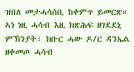ዝበለ መታሓሳሰቢ ከቀምጥ ይመርጽ። ኣነ ነዚ ሓሳብ እዚ ክጽሕፍ ዘገደደኒ ምኽንያት፡ ክቡር ሓው ዶ/ር ዳንኤል ዘቀመጦ ሓሳብ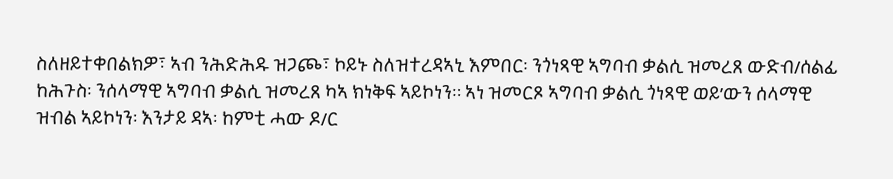ስለዘይተቀበልክዎ፣ ኣብ ንሕድሕዱ ዝጋጮ፣ ኮይኑ ስለዝተረዳኣኒ እምበር፡ ንጎነጻዊ ኣግባብ ቃልሲ ዝመረጸ ውድብ/ሰልፊ ከሕጉስ፡ ንሰላማዊ ኣግባብ ቃልሲ ዝመረጸ ካኣ ክነቅፍ ኣይኮነን። ኣነ ዝመርጾ ኣግባብ ቃልሲ ጎነጻዊ ወይ’ውን ሰላማዊ ዝብል ኣይኮነን፡ እንታይ ዳኣ፡ ከምቲ ሓው ዶ/ር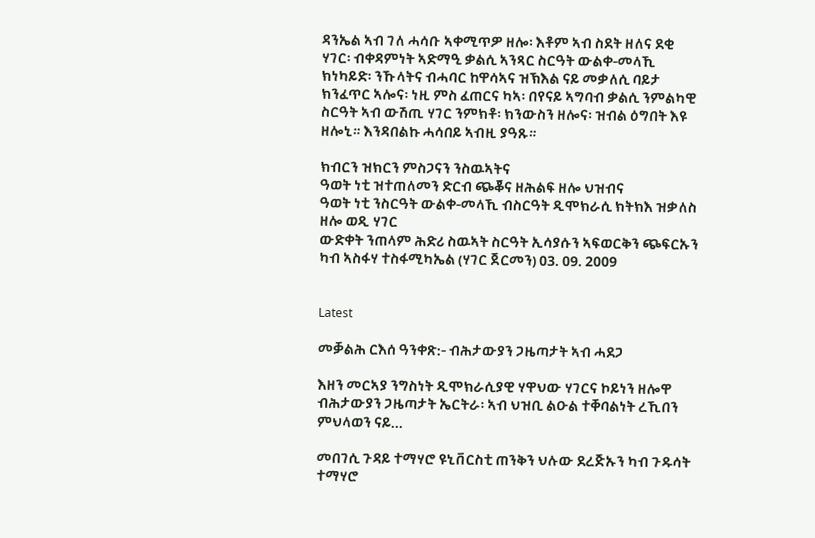ዳንኤል ኣብ ገለ ሓሳቡ ኣቀሚጥዎ ዘሎ፡ እቶም ኣብ ስደት ዘለና ደቂ ሃገር፡ ብቀዳምነት ኣድማዒ ቃልሲ ኣንጻር ስርዓት ውልቀ-መላኺ ክነካይድ፡ ንኹላትና ብሓባር ከዋሳኣና ዝኽእል ናይ መቃለሲ ባይታ ክንፈጥር ኣሎና፡ ነዚ ምስ ፈጠርና ካኣ፡ በየናይ ኣግባብ ቃልሲ ንምልካዊ ስርዓት ኣብ ውሽጢ ሃገር ንምክቶ፡ ክንውስን ዘሎና፡ ዝብል ዕግበት እዩ ዘሎኒ። እንዳበልኩ ሓሳበይ ኣብዚ ያዓጹ።

ክብርን ዝክርን ምስጋናን ንስዉኣትና
ዓወት ነቲ ዝተጠለመን ድርብ ጭቖና ዘሕልፍ ዘሎ ህዝብና
ዓወት ነቲ ንስርዓት ውልቀ-መላኺ ብስርዓት ዲሞክራሲ ክትክእ ዝቃለስ ዘሎ ወዲ ሃገር
ውድቀት ንጠላም ሕድሪ ስዉኣት ስርዓት ኢሳያሱን ኣፍወርቅን ጭፍርኡን
ካብ ኣስፋሃ ተስፋሚካኤል (ሃገር ጀርመን) 03. 09. 2009


Latest

መቓልሕ ርእሰ ዓንቀጽ:- ብሕታውያን ጋዜጣታት ኣብ ሓደጋ

እዘን መርኣያ ንግስነት ዲሞክራሲያዊ ሃዋህው ሃገርና ኮይነን ዘሎዋ ብሕታውያን ጋዜጣታት ኤርትራ፡ ኣብ ህዝቢ ልዑል ተቐባልነት ረኺበን ምህላወን ናይ...

መበገሲ ጉዳይ ተማሃሮ ዩኒቨርስቲ ጠንቅን ህሉው ደረጅኡን ካብ ጉዱሳት ተማሃሮ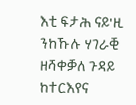እቲ ፍታሕ ናይ'ዚ ንከኹሉ ሃገራቒ ዘሻቀቓለ ጉዳይ ከተርእየና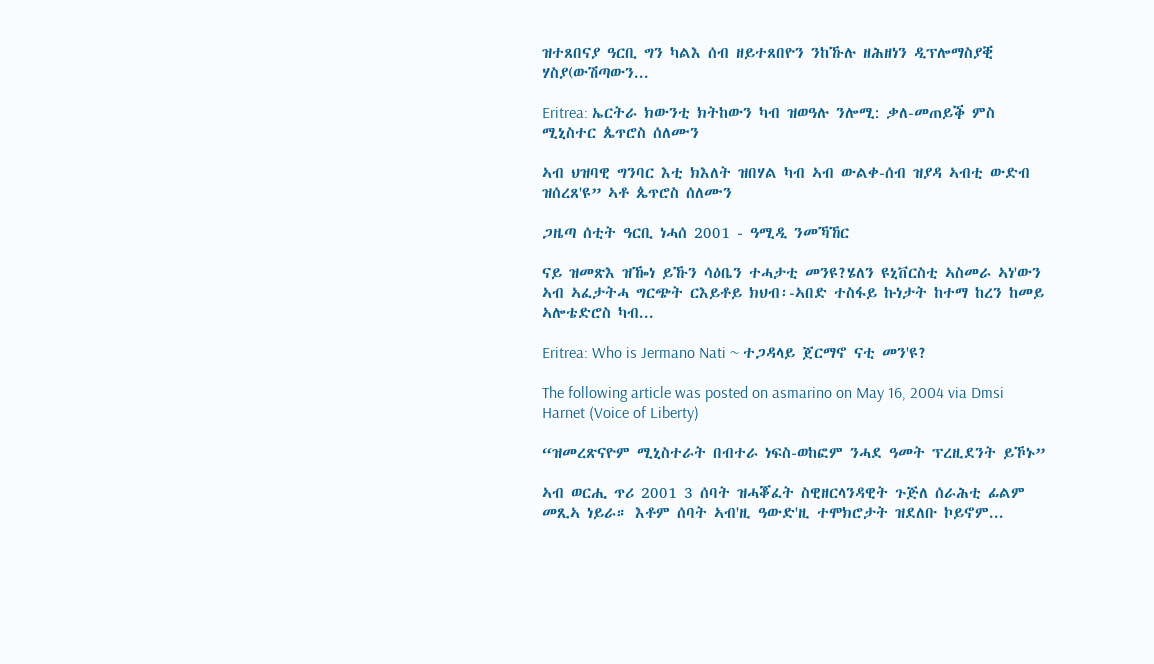ዝተጸበናያ ዓርቢ ግን ካልእ ሰብ ዘይተጸበዮን ንከኹሉ ዘሕዘነን ዲፕሎማስያቒ ሃስያ(ውሽጣውን...

Eritrea: ኤርትራ ክውንቲ ክትከውን ካብ ዝወዓሉ ንሎሚ: ቃለ-መጠይቕ ምስ ሚኒስተር ጴጥሮስ ሰለሙን

ኣብ ህዝባዊ ግንባር እቲ ክእለት ዝበሃል ካብ ኣብ ውልቀ-ሰብ ዝያዳ ኣብቲ ውድብ ዝሰረጸ'ዩ” ኣቶ ጴጥሮስ ሰለሙን

ጋዜጣ ሰቲት ዓርቢ ነሓሰ 2001 - ዓሚዲ ንመኻኸር

ናይ ዝመጽእ ዝዀነ ይኹን ሳዕቤን ተሓታቲ መንዩ?ሄለን ዩኒቨርስቲ ኣስመራ ኣነ'ውን ኣብ ኣፈታትሓ ግርጭት ርእይቶይ ክህብ፡-ኣበድ ተስፋይ ኩነታት ከተማ ከረን ከመይ ኣሎቴድሮስ ካብ...

Eritrea: Who is Jermano Nati ~ ተጋዳላይ ጀርማኖ ናቲ መን'ዩ?

The following article was posted on asmarino on May 16, 2004 via Dmsi Harnet (Voice of Liberty)

“ዝመረጽናዮም ሚኒስተራት በብተራ ነፍስ-ወከፎም ንሓደ ዓመት ፕረዚደንት ይኾኑ”

ኣብ ወርሒ ጥሪ 2001 3 ሰባት ዝሓቖፈት ስዊዘርላንዳዊት ጉጅለ ሰራሕቲ ፊልም መጺኣ ነይራ። እቶም ሰባት ኣብ'ዚ ዓውድ'ዚ ተሞክሮታት ዝደለቡ ኮይኖም...